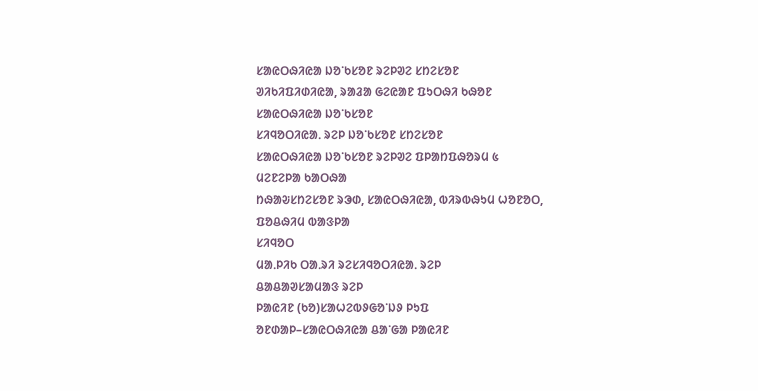ᱥᱟᱭᱛᱷᱤᱭᱟ ᱡᱚᱸᱠᱥᱚᱱ ᱨᱮᱞᱣᱮ ᱥᱴᱮᱥᱚᱱ
ᱣᱤᱠᱤᱯᱤᱰᱤᱭᱟ, ᱨᱟᱲᱟ ᱜᱮᱭᱟᱱ ᱯᱩᱛᱷᱤ ᱠᱷᱚᱱ
ᱥᱟᱭᱛᱷᱤᱭᱟ ᱡᱚᱸᱠᱥᱚᱱ
ᱥᱤᱧᱚᱛᱤᱭᱟᱹ ᱨᱮᱞ ᱡᱚᱸᱠᱥᱚᱱ ᱥᱴᱮᱥᱚᱱ
ᱥᱟᱭᱛᱷᱤᱭᱟ ᱡᱚᱸᱠᱥᱚᱱ ᱨᱮᱞᱣᱮ ᱯᱞᱟᱴᱯᱷᱚᱨᱢ ᱕
ᱢᱮᱱᱮᱞᱟ ᱠᱟᱛᱷᱟ
ᱴᱷᱟᱶᱥᱴᱮᱥᱚᱱ ᱨᱳᱰ, ᱥᱟᱭᱛᱷᱤᱭᱟ, ᱵᱤᱨᱵᱷᱩᱢ ᱦᱚᱱᱚᱛ, ᱯᱚᱪᱷᱤᱢ ᱵᱟᱝᱞᱟ
ᱥᱤᱧᱚᱛ
ᱢᱟᱹᱞᱤᱠ ᱛᱟᱹᱨᱤ ᱨᱮᱥᱤᱧᱚᱛᱤᱭᱟᱹ ᱨᱮᱞ
ᱪᱟᱪᱟᱣᱥᱟᱢᱟᱝ ᱨᱮᱞ
ᱞᱟᱭᱤᱱ (ᱠᱚ)ᱥᱟᱦᱮᱵᱽᱜᱚᱸᱡᱽ ᱞᱩᱯ
ᱚᱱᱰᱟᱞ–ᱥᱟᱭᱛᱷᱤᱭᱟ ᱪᱟᱸᱜᱟ ᱞᱟᱭᱤᱱ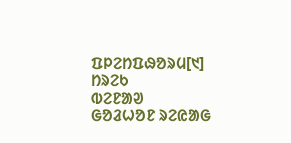ᱯᱞᱮᱴᱯᱷᱚᱨᱢ[᱑]
ᱴᱨᱮᱠ
ᱵᱮᱱᱟᱣ
ᱜᱚᱲᱦᱚᱱ ᱨᱮᱭᱟᱜ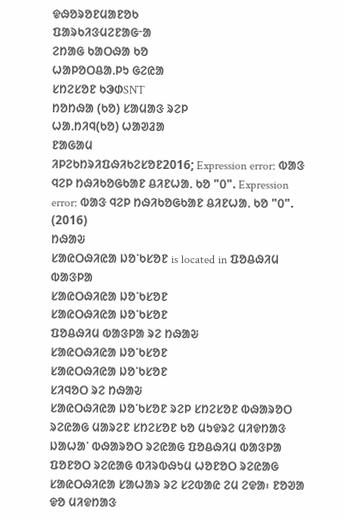ᱫᱷᱚᱨᱚᱱᱢᱟᱱᱚᱠ
ᱯᱟᱨᱠᱤᱝᱢᱮᱱᱟᱜᱼᱟ
ᱮᱴᱟᱜ ᱠᱟᱛᱷᱟ ᱠᱚ
ᱦᱟᱞᱚᱛᱪᱟᱹᱞᱩ ᱜᱮᱭᱟ
ᱥᱴᱮᱥᱚᱱ ᱠᱳᱰSNT
ᱴᱚᱴᱷᱟ (ᱠᱚ) ᱥᱟᱢᱟᱝ ᱨᱮᱞ
ᱦᱟᱹᱴᱤᱧ(ᱠᱚ) ᱦᱟᱣᱲᱟ
ᱱᱟᱜᱟᱢ
ᱤᱞᱮᱠᱴᱨᱤᱯᱷᱤᱠᱮᱥᱚᱱ2016; Expression error: ᱵᱟᱝ ᱧᱮᱞ ᱴᱷᱤᱠᱚᱜᱠᱟᱱ ᱪᱤᱱᱦᱟᱹ ᱠᱚ "᱐". Expression error: ᱵᱟᱝ ᱧᱮᱞ ᱴᱷᱤᱠᱚᱜᱠᱟᱱ ᱪᱤᱱᱦᱟᱹ ᱠᱚ "᱐". (2016)
ᱴᱷᱟᱶ
ᱥᱟᱭᱛᱷᱤᱭᱟ ᱡᱚᱸᱠᱥᱚᱱ is located in ᱯᱚᱪᱷᱤᱢ ᱵᱟᱝᱞᱟ
ᱥᱟᱭᱛᱷᱤᱭᱟ ᱡᱚᱸᱠᱥᱚᱱ
ᱥᱟᱭᱛᱷᱤᱭᱟ ᱡᱚᱸᱠᱥᱚᱱ
ᱯᱚᱪᱷᱤᱢ ᱵᱟᱝᱞᱟ ᱨᱮ ᱴᱷᱟᱶ
ᱥᱟᱭᱛᱷᱤᱭᱟ ᱡᱚᱸᱠᱥᱚᱱ
ᱥᱟᱭᱛᱷᱤᱭᱟ ᱡᱚᱸᱠᱥᱚᱱ
ᱥᱤᱧᱚᱛ ᱨᱮ ᱴᱷᱟᱶ
ᱥᱟᱭᱛᱷᱤᱭᱟ ᱡᱚᱸᱠᱥᱚᱱ ᱨᱮᱞ ᱥᱴᱮᱥᱚᱱ ᱵᱷᱟᱨᱚᱛ ᱨᱮᱭᱟᱜ ᱢᱟᱨᱮᱱ ᱥᱴᱮᱥᱚᱱ ᱠᱚ ᱢᱩᱫᱨᱮ ᱢᱤᱫᱴᱟᱝ ᱡᱟᱦᱟᱸ ᱵᱷᱟᱨᱚᱛ ᱨᱮᱭᱟᱜ ᱯᱚᱪᱷᱤᱢ ᱵᱟᱝᱞᱟ ᱯᱚᱱᱚᱛ ᱨᱮᱭᱟᱜ ᱵᱤᱨᱵᱷᱩᱢ ᱦᱚᱱᱚᱛ ᱨᱮᱭᱟᱜ ᱥᱟᱭᱛᱷᱤᱭᱟ ᱥᱟᱦᱟᱨ ᱨᱮ ᱥᱮᱵᱟᱭ ᱮᱢ ᱮᱫᱟ᱾ ᱱᱚᱣᱟ ᱫᱚ ᱢᱤᱫᱴᱟᱝ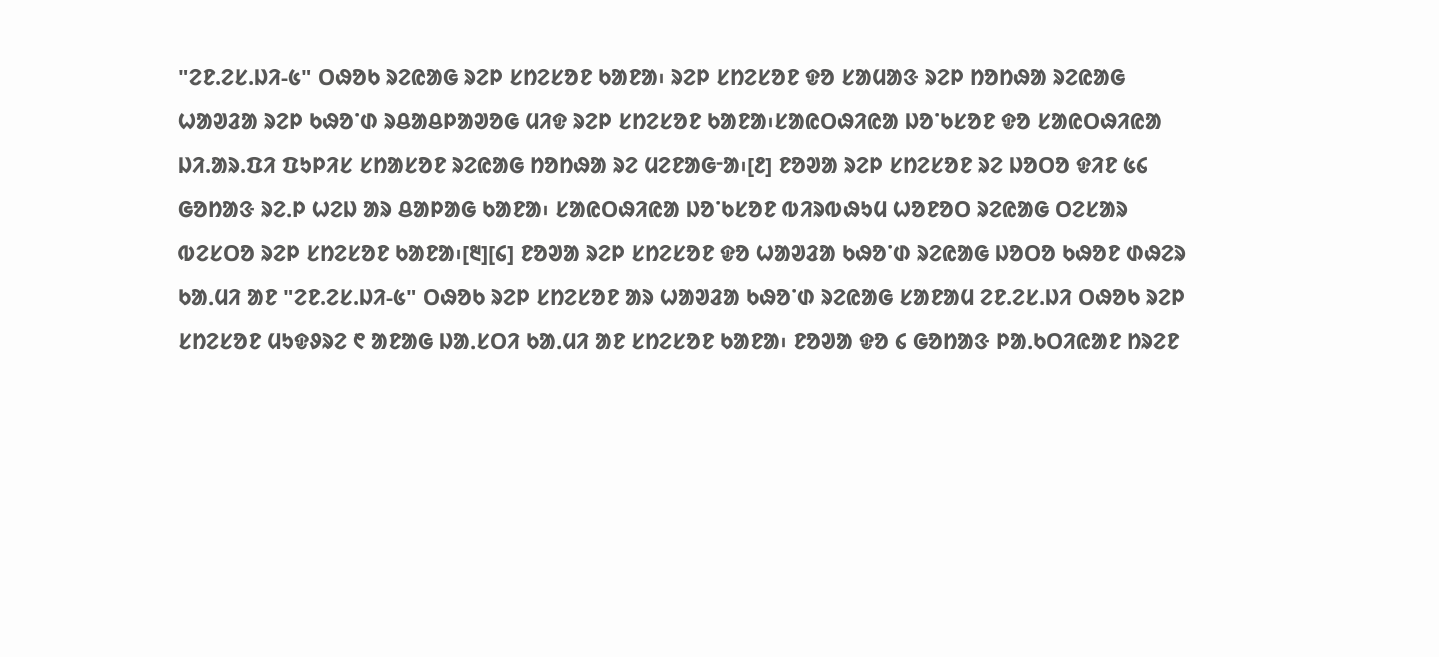"ᱮᱱ.ᱮᱥ.ᱡᱤ-᱕" ᱛᱷᱚᱠ ᱨᱮᱭᱟᱜ ᱨᱮᱞ ᱥᱴᱮᱥᱚᱱ ᱠᱟᱱᱟ᱾ ᱨᱮᱞ ᱥᱴᱮᱥᱚᱱ ᱫᱚ ᱥᱟᱢᱟᱝ ᱨᱮᱞ ᱴᱚᱴᱷᱟ ᱨᱮᱭᱟᱜ ᱦᱟᱣᱲᱟ ᱨᱮᱞ ᱠᱷᱚᱸᱰ ᱨᱪᱟᱪᱞᱟᱣᱚᱜ ᱢᱤᱫ ᱨᱮᱞ ᱥᱴᱮᱥᱚᱱ ᱠᱟᱱᱟ᱾ᱥᱟᱭᱛᱷᱤᱭᱟ ᱡᱚᱸᱠᱥᱚᱱ ᱫᱚ ᱥᱟᱭᱛᱷᱤᱭᱟ ᱡᱤ.ᱟᱨ.ᱯᱤ ᱯᱩᱞᱤᱥ ᱥᱴᱟᱥᱚᱱ ᱨᱮᱭᱟᱜ ᱴᱚᱴᱷᱟ ᱨᱮ ᱢᱮᱱᱟᱜᱼᱟ᱾[᱒] ᱱᱚᱣᱟ ᱨᱮᱞ ᱥᱴᱮᱥᱚᱱ ᱨᱮ ᱡᱚᱛᱚ ᱫᱤᱱ ᱕᱔ ᱜᱚᱴᱟᱝ ᱨᱮᱹᱞ ᱦᱮᱡ ᱟᱨ ᱪᱟᱞᱟᱜ ᱠᱟᱱᱟ᱾ ᱥᱟᱭᱛᱷᱤᱭᱟ ᱡᱚᱸᱠᱥᱚᱱ ᱵᱤᱨᱵᱷᱩᱢ ᱦᱚᱱᱚᱛ ᱨᱮᱭᱟᱜ ᱛᱮᱥᱟᱨ ᱵᱮᱥᱛᱚ ᱨᱮᱞ ᱥᱴᱮᱥᱚᱱ ᱠᱟᱱᱟ᱾[᱓][᱔] ᱱᱚᱣᱟ ᱨᱮᱞ ᱥᱴᱮᱥᱚᱱ ᱫᱚ ᱦᱟᱣᱲᱟ ᱠᱷᱚᱸᱰ ᱨᱮᱭᱟᱜ ᱡᱚᱛᱚ ᱠᱷᱚᱱ ᱰᱷᱮᱨ ᱠᱟᱹᱢᱤ ᱟᱱ "ᱮᱱ.ᱮᱥ.ᱡᱤ-᱕" ᱛᱷᱚᱠ ᱨᱮᱞ ᱥᱴᱮᱥᱚᱱ ᱟᱨ ᱦᱟᱣᱲᱟ ᱠᱷᱚᱸᱰ ᱨᱮᱭᱟᱜ ᱥᱟᱱᱟᱢ ᱮᱱ.ᱮᱥ.ᱡᱤ ᱛᱷᱚᱠ ᱨᱮᱞ ᱥᱴᱮᱥᱚᱱ ᱢᱩᱫᱽᱨᱮ ᱖ ᱟᱱᱟᱜ ᱡᱟᱹᱥᱛᱤ ᱠᱟᱹᱢᱤ ᱟᱱ ᱥᱴᱮᱥᱚᱱ ᱠᱟᱱᱟ᱾ ᱱᱚᱣᱟ ᱫᱚ ᱔ ᱜᱚᱴᱟᱝ ᱞᱟᱹᱠᱛᱤᱭᱟᱱ ᱴᱨᱮᱱ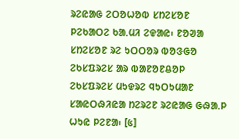ᱨᱮᱭᱟᱜ ᱮᱛᱚᱦᱚᱵ ᱥᱴᱮᱥᱚᱱ ᱞᱮᱠᱟᱛᱮ ᱠᱟᱹᱢᱤ ᱮᱫᱟᱭ᱾ ᱱᱚᱣᱟ ᱥᱴᱮᱥᱚᱱ ᱨᱮ ᱩᱛᱛᱚᱨ ᱵᱚᱝᱜᱚ ᱮᱠᱥᱯᱨᱮᱥ ᱟᱨ ᱵᱟᱱᱚᱱᱪᱚᱞ ᱮᱠᱥᱯᱨᱮᱥ ᱢᱩᱫᱨᱮ ᱧᱩᱛᱩᱢᱟᱱ ᱥᱟᱭᱛᱷᱤᱭᱟ ᱴᱮᱨᱮᱱ ᱨᱮᱭᱟᱜ ᱜᱷᱟᱹᱞ ᱦᱩᱭ ᱞᱮᱱᱟ᱾ [᱕]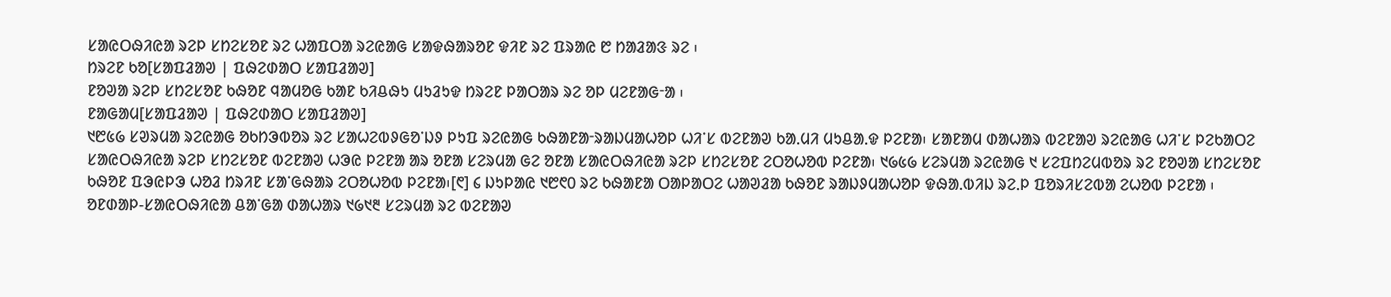ᱥᱟᱭᱛᱷᱤᱭᱟ ᱨᱮᱞ ᱥᱴᱮᱥᱚᱱ ᱨᱮ ᱦᱟᱯᱛᱟ ᱨᱮᱭᱟᱜ ᱥᱟᱫᱷᱟᱨᱚᱱ ᱫᱤᱱ ᱨᱮ ᱯᱨᱟᱭ ᱘ ᱴᱟᱲᱟᱝ ᱨᱮ ᱾
ᱴᱨᱮᱱ ᱠᱚ[ᱥᱟᱯᱲᱟᱣ | ᱯᱷᱮᱰᱟᱛ ᱥᱟᱯᱲᱟᱣ]
ᱱᱚᱣᱟ ᱨᱮᱞ ᱥᱴᱮᱥᱚᱱ ᱠᱷᱚᱱ ᱧᱟᱢᱚᱜ ᱠᱟᱱ ᱠᱤᱪᱷᱩ ᱢᱩᱲᱩᱫ ᱴᱨᱮᱱ ᱞᱟᱛᱟᱨ ᱨᱮ ᱚᱞ ᱢᱮᱱᱟᱜᱼᱟ ᱾
ᱱᱟᱜᱟᱢ[ᱥᱟᱯᱲᱟᱣ | ᱯᱷᱮᱰᱟᱛ ᱥᱟᱯᱲᱟᱣ]
᱑᱘᱕᱙ ᱥᱣᱨᱢᱟ ᱨᱮᱭᱟᱜ ᱚᱠᱴᱳᱵᱚᱨ ᱨᱮ ᱥᱟᱦᱮᱵᱽᱜᱚᱸᱡᱽ ᱞᱩᱯ ᱨᱮᱭᱟᱜ ᱠᱷᱟᱱᱟᱼᱨᱟᱡᱢᱟᱦᱚᱞ ᱦᱤᱸᱥ ᱵᱮᱱᱟᱣ ᱠᱟᱹᱢᱤ ᱢᱩᱪᱟᱹᱫ ᱞᱮᱱᱟ᱾ ᱥᱟᱱᱟᱢ ᱰᱟᱦᱟᱨ ᱵᱮᱱᱟᱣ ᱨᱮᱭᱟᱜ ᱦᱤᱸᱥ ᱞᱮᱠᱟᱛᱮ ᱥᱟᱭᱛᱷᱤᱭᱟ ᱨᱮᱞ ᱥᱴᱮᱥᱚᱱ ᱵᱮᱱᱟᱣ ᱦᱳᱭ ᱞᱮᱱᱟ ᱟᱨ ᱚᱱᱟ ᱥᱮᱨᱢᱟ ᱜᱮ ᱚᱱᱟ ᱥᱟᱭᱛᱷᱤᱭᱟ ᱨᱮᱞ ᱥᱴᱮᱥᱚᱱ ᱮᱛᱚᱦᱚᱵ ᱞᱮᱱᱟ᱾ ᱑᱙᱕᱙ ᱥᱮᱨᱢᱟ ᱨᱮᱭᱟᱜ ᱑ ᱥᱮᱯᱴᱮᱢᱵᱚᱨ ᱨᱮ ᱱᱚᱣᱟ ᱥᱴᱮᱥᱚᱱ ᱠᱷᱚᱱ ᱯᱳᱭᱞᱳ ᱦᱚᱲ ᱴᱨᱤᱱ ᱥᱟᱸᱜᱷᱟᱨ ᱮᱛᱚᱦᱚᱵ ᱞᱮᱱᱟ᱾[᱖] ᱔ ᱡᱩᱞᱟᱭ ᱑᱘᱖᱐ ᱨᱮ ᱠᱷᱟᱱᱟ ᱛᱟᱞᱟᱛᱮ ᱦᱟᱣᱲᱟ ᱠᱷᱚᱱ ᱨᱟᱡᱽᱢᱟᱦᱚᱞ ᱫᱷᱟᱹᱵᱤᱡ ᱨᱮᱹᱞ ᱯᱚᱨᱤᱥᱮᱵᱟ ᱮᱦᱚᱵ ᱞᱮᱱᱟ ᱾
ᱚᱱᱰᱟᱞ-ᱥᱟᱭᱛᱷᱤᱭᱟ ᱪᱟᱸᱜᱟ ᱰᱟᱦᱟᱨ ᱑᱙᱑᱓ ᱥᱮᱨᱢᱟ ᱨᱮ ᱵᱮᱱᱟᱣ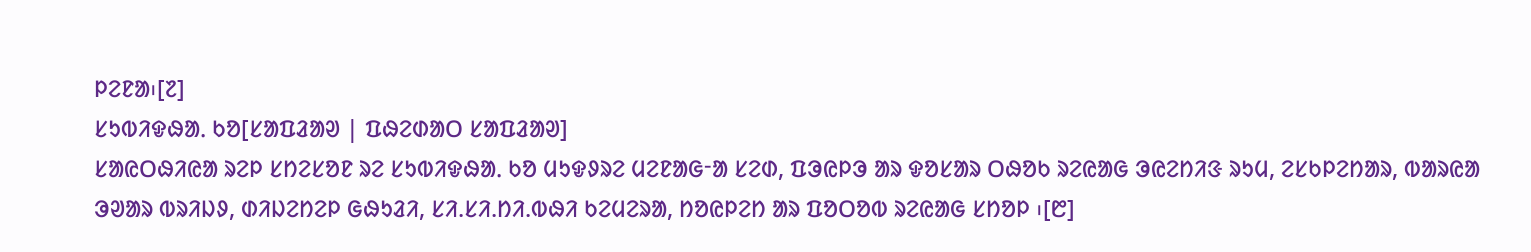ᱞᱮᱱᱟ᱾[᱗]
ᱥᱩᱵᱤᱫᱷᱟᱹ ᱠᱚ[ᱥᱟᱯᱲᱟᱣ | ᱯᱷᱮᱰᱟᱛ ᱥᱟᱯᱲᱟᱣ]
ᱥᱟᱭᱛᱷᱤᱭᱟ ᱨᱮᱞ ᱥᱴᱮᱥᱚᱱ ᱨᱮ ᱥᱩᱵᱤᱫᱷᱟᱹ ᱠᱚ ᱢᱩᱫᱽᱨᱮ ᱢᱮᱱᱟᱜᱼᱟ ᱥᱮᱰ, ᱯᱳᱭᱞᱳ ᱟᱨ ᱫᱚᱥᱟᱨ ᱛᱷᱚᱠ ᱨᱮᱭᱟᱜ ᱳᱭᱮᱴᱤᱝ ᱨᱩᱢ, ᱮᱥᱠᱞᱮᱴᱟᱨ, ᱵᱟᱨᱭᱟ ᱳᱣᱟᱨ ᱵᱨᱤᱡᱽ, ᱰᱤᱡᱮᱴᱮᱞ ᱜᱷᱩᱲᱤ, ᱥᱤ.ᱥᱤ.ᱴᱤ.ᱵᱷᱤ ᱠᱮᱢᱮᱨᱟ, ᱴᱚᱭᱞᱮᱴ ᱟᱨ ᱯᱚᱛᱚᱵ ᱨᱮᱭᱟᱜ ᱥᱴᱚᱞ ᱾[᱘]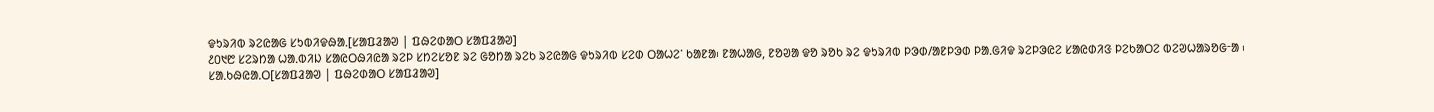ᱫᱩᱨᱤᱵ ᱨᱮᱭᱟᱜ ᱥᱩᱵᱤᱫᱷᱟᱹ[ᱥᱟᱯᱲᱟᱣ | ᱯᱷᱮᱰᱟᱛ ᱥᱟᱯᱲᱟᱣ]
᱒᱐᱑᱘ ᱥᱮᱨᱴᱟ ᱦᱟᱹᱵᱤᱡ ᱥᱟᱭᱛᱷᱤᱭᱟ ᱨᱮᱞ ᱥᱴᱮᱥᱚᱱ ᱨᱮ ᱜᱚᱴᱟ ᱨᱮᱠ ᱨᱮᱭᱟᱜ ᱫᱩᱨᱤᱵ ᱥᱮᱰ ᱛᱟᱦᱮᱸ ᱠᱟᱱᱟ᱾ ᱱᱟᱦᱟᱜ, ᱱᱚᱣᱟ ᱫᱚ ᱨᱚᱠ ᱨᱮ ᱫᱩᱨᱤᱵ ᱞᱳᱰ/ᱟᱱᱞᱳᱰ ᱞᱟᱹᱜᱤᱫ ᱨᱮᱞᱳᱭᱮ ᱥᱟᱭᱰᱤᱝ ᱞᱮᱠᱟᱛᱮ ᱵᱮᱣᱦᱟᱨᱚᱜᱼᱟ ᱾
ᱥᱟᱹᱠᱷᱭᱟᱹᱛ[ᱥᱟᱯᱲᱟᱣ | ᱯᱷᱮᱰᱟᱛ ᱥᱟᱯᱲᱟᱣ]